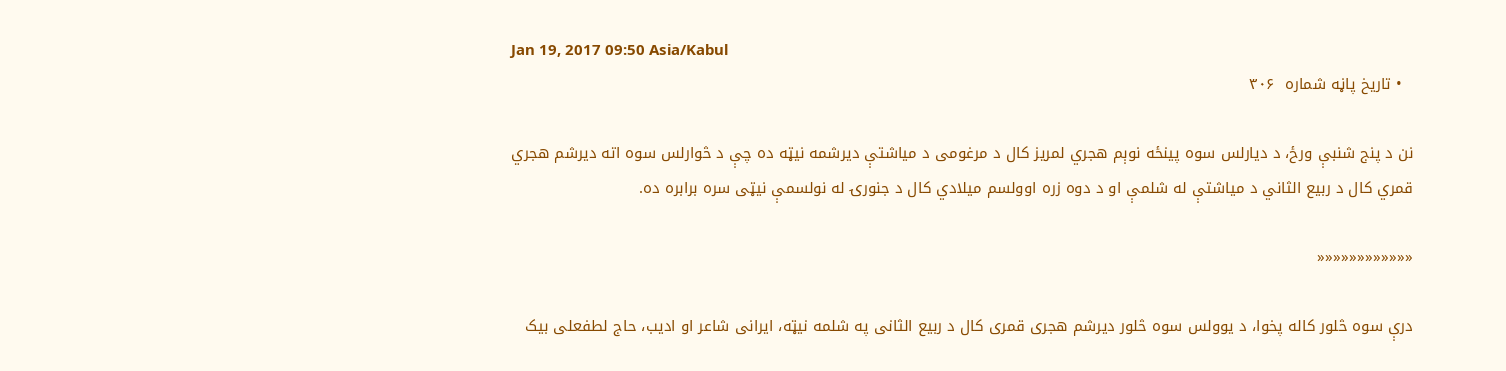Jan 19, 2017 09:50 Asia/Kabul
  • تاریخ پاڼه شماره  ۳۰۶

نن د پنج شنبې ورځ، د دیارلس سوه پینځه نوېم هجري لمریز کال د مرغومی د میاشتې دیرشمه نیټه ده چې د څوارلس سوه اته دیرشم هجري قمري کال د ربیع الثاني د میاشتې له شلمې او د دوه زره اوولسم میلادي کال د جنورۍ له نولسمې نیټی سره برابره ده.

««««««««««««

درې سوه څلور کاله پخوا، د یوولس سوه څلور دیرشم هجری قمری کال د ربیع الثانی په شلمه نیټه، ایرانی شاعر او ادیب، حاج لطفعلی بیک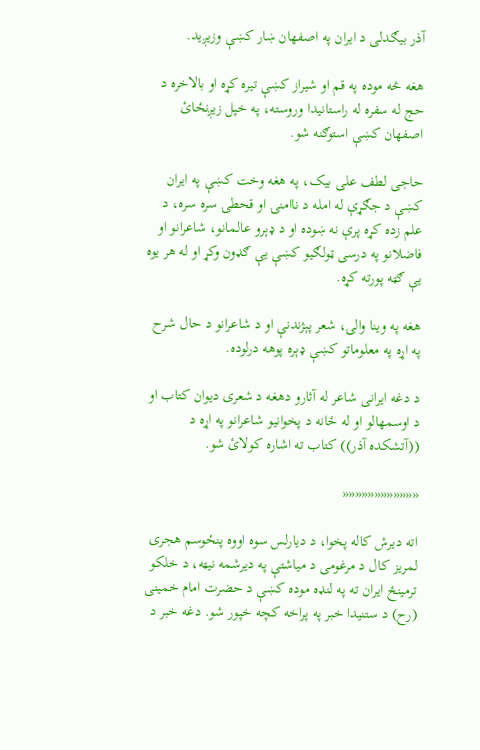آذر بیګدلی د ایران په اصفهان ښار کښې وزیږید.

هغه څه موده په قم او شیراز کښې تیره کړه او بالاخره د حج له سفره له راستانیدا وروسته، په خپل زیږنځائ اصفهان کښې استوګنه شو.

حاجی لطف علی بیک، په هغه وخت کښې په ایران کښې د جګړې له امله د ناامنۍ او قحطۍ سره سره، د علم زده کړه پرې نه ښوده او د ډېرو عالمانو، شاعرانو او فاضلانو په درسی ټولګیو کښې یې ګډون وکړ او له هر یوه یې ګټه پورته کړه.

هغه په وینا والۍ، شعر پېژندنې او د شاعرانو د حال شرح په اړه په معلوماتو کښې ډېره پوهه درلوده.

د دغه ایرانی شاعر له آثارو دهغه د شعری دیوان کتاب او د اوسمهالو او له ځانه د پخوانیو شاعرانو په اړه د ((آتشکده آذر)) کتاب ته اشاره کولائ شو.

««««««««««««

اته دیرش کاله پخوا، د دیارلس سوه اووه پنځوسم هجری لمریز کال د مرغومی د میاشتې په دیرشمه نیټه، د خلکو ترمینځ ایران ته په لنډه موده کښې د حضرت امام خمینی (رح) د ستنیدا خبر په پراخه کچه خپور شو. دغه خبر د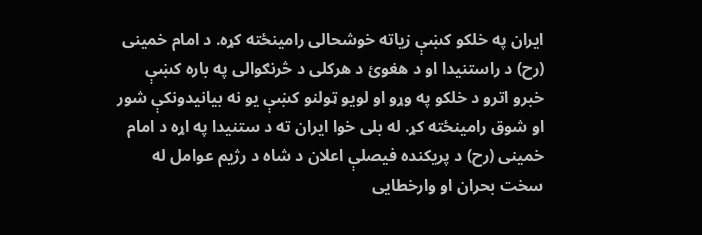ایران په خلکو کښې زیاته خوشحالی رامینځته کړه. د امام خمینی (رح) د راستنیدا او د هغوئ د هرکلی د څرنګوالی په باره کښې خبرو اترو د خلکو په وړو او لویو ټولنو کښې یو نه بیانیدونکې شور او شوق رامینځته کړ. له بلی خوا ایران ته د ستنیدا په اړه د امام خمینی (رح) د پریکنده فیصلې اعلان د شاه د رژیم عوامل له سخت بحران او وارخطایی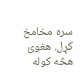سره مخامخ کړل. هغوئ هڅه کوله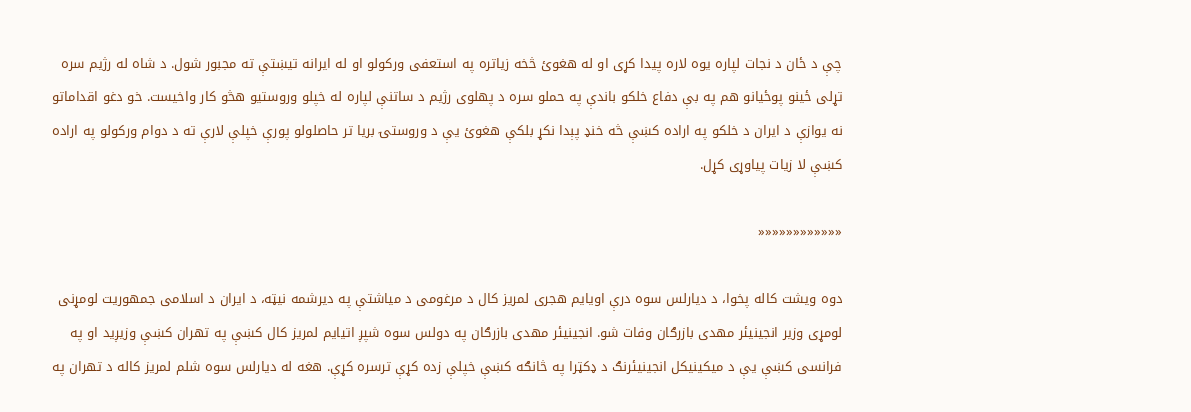چې د ځان د نجات لپاره یوه لاره پیدا کړی او له هغوئ څخه زیاتره په استعفی ورکولو او له ایرانه تیښتې ته مجبور شول. د شاه له رژیم سره تړلی ځینو پوځیانو هم په بې دفاع خلکو باندې په حملو سره د پهلوی رژیم د ساتنې لپاره له خپلو وروستیو هڅو کار واخیست. خو دغو اقداماتو نه یوازې د ایران د خلکو په اراده کښې څه خنډ پېدا نکړ بلکې هغوئ یې د وروستۍ بریا تر حاصلولو پورې خپلې لارې ته د دوام ورکولو په اراده کښې لا زیات پیاوړی کړل.

««««««««««««

دوه ویشت کاله پخوا، د دیارلس سوه درې اویایم هجری لمریز کال د مرغومی د میاشتې په دیرشمه نیټه، د ایران د اسلامی جمهوریت لومړنی لومړی وزیر انجینیئر مهدی بازرګان وفات شو. انجینیئر مهدی بازرګان په دولس سوه شپږ اتیایم لمریز کال کښې په تهران کښې وزیږید او په فرانسی کښې یې د میکینیکل انجینیئرنګ د ډکټرا په څانګه کښې خپلې زده کړې ترسره کړې. هغه له دیارلس سوه شلم لمریز کاله د تهران په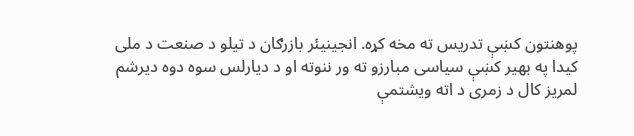پوهنتون کښې تدریس ته مخه کړه. انجینیئر بازرګان د تیلو د صنعت د ملی کیدا په بهیر کښې سیاسی مبارزو ته ور ننوته او د دیارلس سوه دوه دیرشم لمریز کال د زمری د اته ویشتمې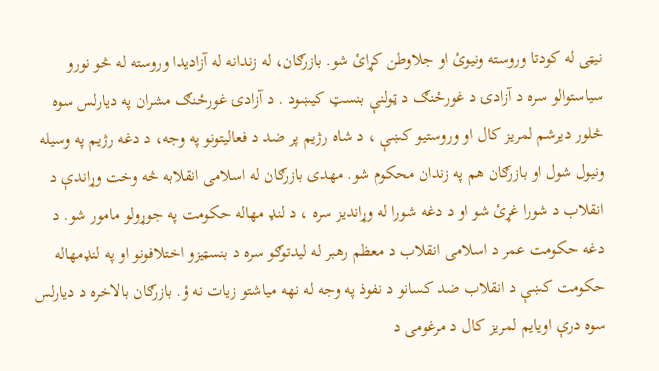نیټی له کودتا وروسته ونیوئ او جلاوطن کړائ شو. بازرګان، له زندانه له آزادیدا وروسته له څو نورو سیاستوالو سره د آزادۍ د غورځنګ د ټولنې بنسټ کیښود . د آزادۍ غورځنګ مشران په دیارلس سوه څلور دیرشم لمریز کال او وروستیو کښې ، د شاه رژیم پر ضد د فعالیتونو په وجه، د دغه رژیم په وسیله ونیول شول او بازرګان هم په زندان محکوم شو. مهدی بازرګان له اسلامی انقلابه څه وخت وړاندې د انقلاب د شورا غړئ شو او د دغه شورا له وړاندیز سره ، د لنډ مهاله حکومت په جوړولو مامور شو. د دغه حکومت عمر د اسلامی انقلاب د معظم رهبر له لیدتوګو سره د بنسټیزو اختلافونو او په لنډمهاله حکومت کښې د انقلاب ضد کسانو د نفوذ په وجه له نهه میاشتو زیات نه ؤ. بازرګان بالاخره د دیارلس سوه درې اویایم لمریز کال د مرغومی د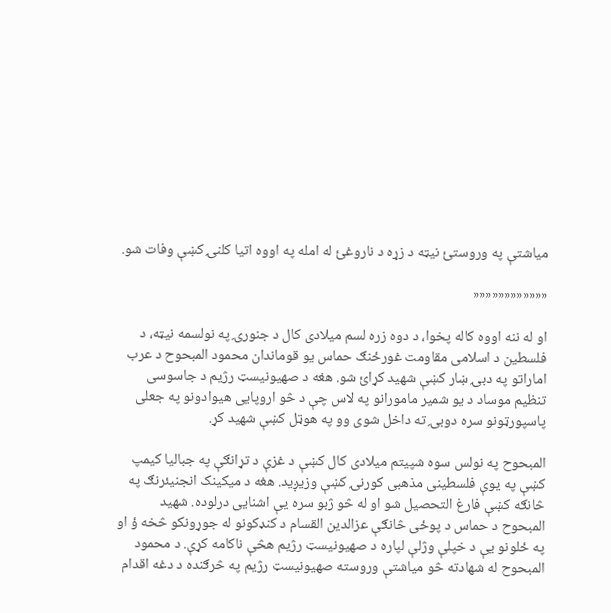میاشتې په وروستئ نیټه د زړه د ناروغئ له امله په اووه اتیا کلنۍ کښې وفات شو.

««««««««««««

او له ننه اووه کاله پخوا، د دوه زره لسم میلادی کال د جنورۍ په نولسمه نیټه، د فلسطین د اسلامی مقاومت غورځنګ حماس یو قوماندان محمود المبحوح د عرب اماراتو په دبۍ ښار کښې شهید کړائ شو. هغه د صهیونیسټ رژیم د جاسوسی تنظیم موساد د یو شمیر مامورانو په لاس چې د څو اروپایی هیوادونو په جعلی پاسپورټونو سره دوبۍ ته داخل شوی وو په هوټل کښې شهید کړ.

المبحوح په نولس سوه شپیتم میلادی کال کښې د غزې د تړانګې په جبالیا کیمپ کښې په یوې فلسطینی مذهبی کورنۍ کښې وزیږید. هغه د میکینک انجنیئرنګ په څانګه کښې فارغ التحصیل شو او له څو ژبو سره یې اشنایی درلوده. شهید المبحوح د حماس د پوځی څانګې عزالدین القسام د کنډکونو له جوړونکو څخه ؤ او په ځلونو یې د خپلې وژلې لپاره د صهیونیسټ رژیم هڅې ناکامه کړې. د محمود المبحوح له شهادته څو میاشتې وروسته صهیونیسټ رژیم په څرګنده د دغه اقدام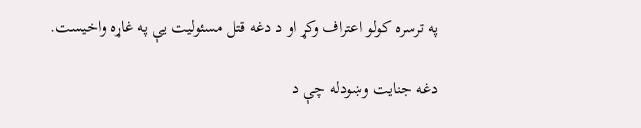په ترسره کولو اعتراف وکړ او د دغه قتل مسئولیت یې په غاړه واخیست.

دغه جنایت وښودله چې د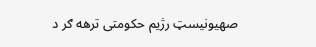صهیونیسټ رژیم حکومتی ترهه ګر د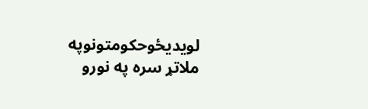لویدیځوحکومتونوپه ملاتړ سره په نورو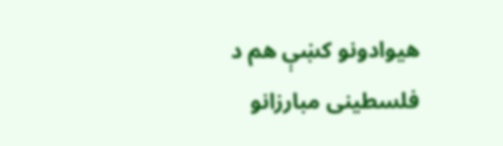هیوادونو کښې هم د فلسطینی مبارزانو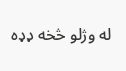له وژلو څخه ډډه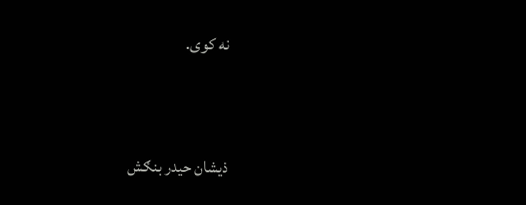نه کوی.



ذیشان حیدر بنګش